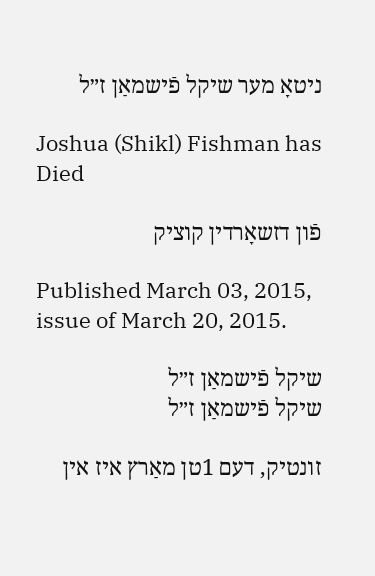ניטאָ מער שיקל פֿישמאַן ז״ל

Joshua (Shikl) Fishman has Died

פֿון דזשאָרדין קוציק

Published March 03, 2015, issue of March 20, 2015.

שיקל פֿישמאַן ז״ל
שיקל פֿישמאַן ז״ל

זונטיק, דעם 1טן מאַרץ איז אין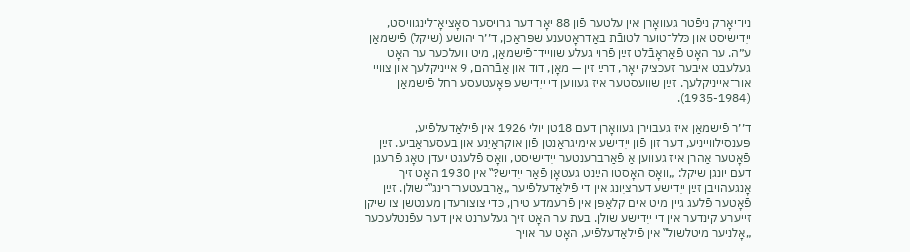ניו־יאָרק ניפֿטר געוואָרן אין עלטער פֿון 88 יאָר דער גרויסער סאָציאָ־לינגוויסט, ייִדישיסט און כּלל־טוער לטובֿת באַדראָטענע שפּראַכן, ד׳׳ר יהושע (שיקל) פֿישמאַן ע״ה. ער האָט פֿאַראָבֿלט זײַן פֿרוי געלע שווייד־פֿישמאַן, מיט וועלכער ער האָט געלעבט איבער זעכציק יאָר, דרײַ זין — מאָן, דוד און אַבֿרהם, 9 אייניקלעך און צוויי אור־אייניקלעך. זײַן שוועסטער איז געווען די ייִדישע פּאָעטעסע רחל פֿישמאַן (1935-1984).

ד׳׳ר פֿישמאַן איז געבוירן געוואָרן דעם 18טן יולי 1926 אין פֿילאַדעלפֿיע, פּענסילווייניע, דער זון פֿון ייִדישע אימיגראַנטן פֿון אוקראַיִנע און בעסעראַביע. זײַן פֿאָטער אַהרן איז געווען אַ פֿאַרברענטער ייִדישיסט, וואָס פֿלעגט יעדן טאָג פֿרעגן דעם יונגן שיקל: „וואָס האָסטו הײַנט געטאָן פֿאַר ייִדיש?‟ אין 1930 האָט זיך אָנגעהויבן זײַן ייִדישע דערציִונג אין די פֿילאַדעלפֿיער „אַרבעטער־רינג‟־שולן. זײַן פֿאָטער פֿלעג גיין מיט אים קלאַפּן אין פֿרעמדע טירן, כּדי צוצורעדן מענטשן צו שיקן זייערע קינדער אין די ייִדישע שולן. בעת ער האָט זיך געלערנט אין דער עפֿנטלעכער „אָלניער מיטלשול‟ אין פֿילאַדעלפֿיע, האָט ער אויך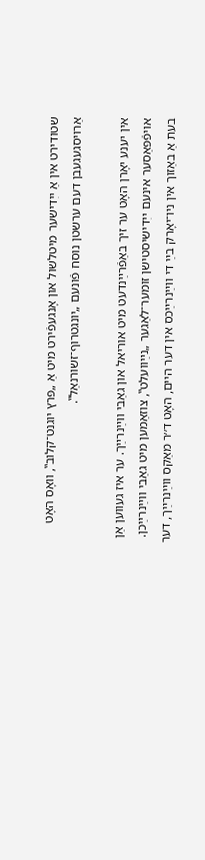שטודירט אין אַ ייִדישער מיטלשול און אָנגעפֿירט מיט אַ „פּרץ יוגנט־קלוב‟, וואָס האָט אַרויסגעגעבן דעם ערשטן נוסח פֿונעם „יונגטרוף־זשורנאַל‟.

אין יענע יאָרן האָט ער זיך באַפֿרײַנדעט מיט אוריאל און גאַבי ווײַנרײַך. ער איז געווען אַן אויפֿפּאַסער אינעם ייִדישיסטישן זומער־לאַגער „נײַוועלט‟, צוזאַמען מיט גאַבי ווײַנרײַכן. בעת אַ באַזוך אין ניו־יאָרק בײַ די ווײַנרײַכס אין דער היים, האָט ד׳׳ר מאַקס ווײַנרײַך, דער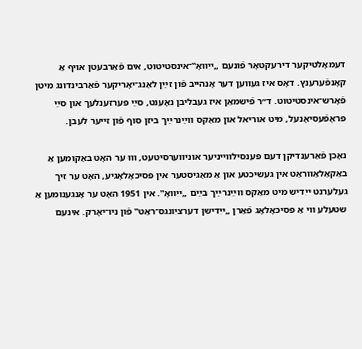דעמאָלטיקער דירעקטאָר פֿונעם „ייִוואָ‟־אינסטיטוט, אים פֿאַרבעטן אויף אַ קאָנפֿערענץ. דאָס איז געווען דער אָנהייב פֿון זײַן לאַנג־יאָריקער פֿאַרבינדונג מיטן פֿאָרש־אינסטיטוט. ד׳׳ר פֿישמאַן איז געבליבן נאָענט, סײַ פּערזענלעך און סײַ פּראָפֿעסיאָנעל, מיט אוריאל און מאַקס ווײַנרײַך ביזן סוף פֿון זייער לעבן.

נאָכן פֿאַרענדיקן דעם פּענסילווייניער אוניווערסיטעט, וווּ ער האָט באַקומען אַ באַקאַלאַווראַט אין געשיכטע און אַ מאַגיסטער אין פּסיכאָלאָגיע, האָט ער זיך געלערנט ייִדיש מיט מאַקס ווײַנרײַך בײַם „ייִוואָ‟. אין 1951 האָט ער אָנגענומען אַ שטעלע ווי אַ פּסיכאָלאָג פֿאַרן „ייִדישן דערציִונגס־ראַט‟ פֿון ניו־יאָרק. אינעם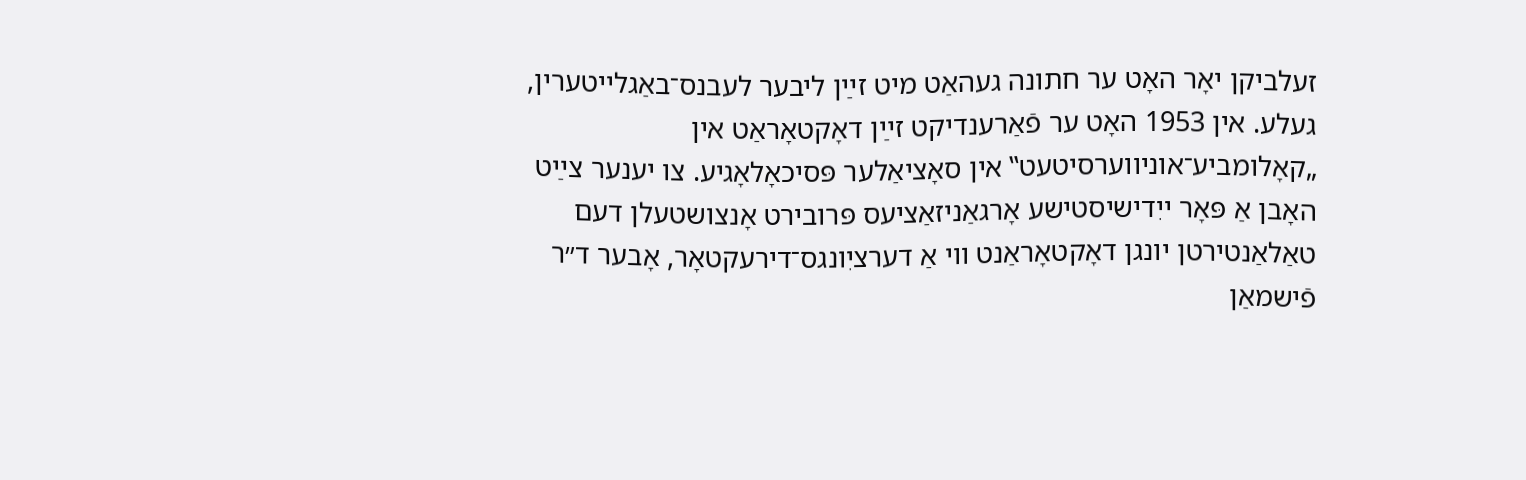זעלביקן יאָר האָט ער חתונה געהאַט מיט זײַן ליבער לעבנס־באַגלייטערין, געלע. אין 1953 האָט ער פֿאַרענדיקט זײַן דאָקטאָראַט אין „קאָלומביע־אוניווערסיטעט‟ אין סאָציאַלער פּסיכאָלאָגיע. צו יענער צײַט האָבן אַ פּאָר ייִדישיסטישע אָרגאַניזאַציעס פּרובירט אָנצושטעלן דעם טאַלאַנטירטן יונגן דאָקטאָראַנט ווי אַ דערציִונגס־דירעקטאָר, אָבער ד״ר פֿישמאַן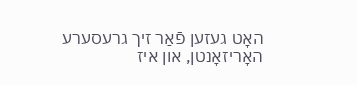האָט געזען פֿאַר זיך גרעסערע האָריזאָנטן, און איז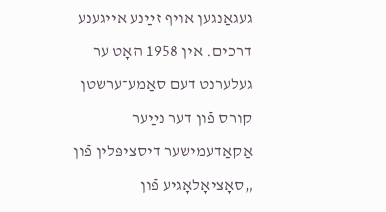געגאַנגען אויף זײַנע אייגענע דרכים. אין 1958 האָט ער געלערנט דעם סאַמע־ערשטן קורס פֿון דער נײַער אַקאַדעמישער דיסציפּלין פֿון „סאָציאָלאָגיע פֿון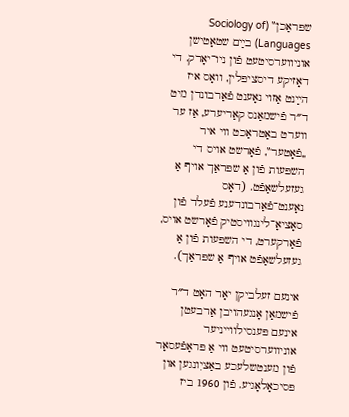שפּראַכן‟ (Sociology of Languages) בײַם שטאָטישן אוניווערסיטעט פֿון ניו־יאָרק. די דאָזיקע דיסציפּלין, וואָס איז הײַנט אַזוי נאָענט פֿאַרבונדן מיט ד״ר פֿישמאַנס קאַריערע, אַז ער ווערט באַטראַכט ווי איר „פֿאָטער‟, פֿאָרשט אויס די השפּעות פֿון אַ שפּראַך אויף אַ געזעלשאַפֿט. (דאָס נאָענט־פֿאַרבונדענע פֿעלד פֿון סאָציאָ־לינגוויסטיק פֿאָרשט אויס, פֿאַרקערט, די השפּעות פֿון אַ געזעלשאַפֿט אויף אַ שפּראַך).

אינעם זעלביקן יאָר האָט ד״ר פֿישמאַן אָנגעהויבן אַרבעטן אינעם פּענסילווייניער אוניווערסיטעט ווי אַ פּראָפֿעסאָר פֿון מענטשלעכע באַציִונגען און פּסיכאָלאָגיע. פֿון 1960 ביז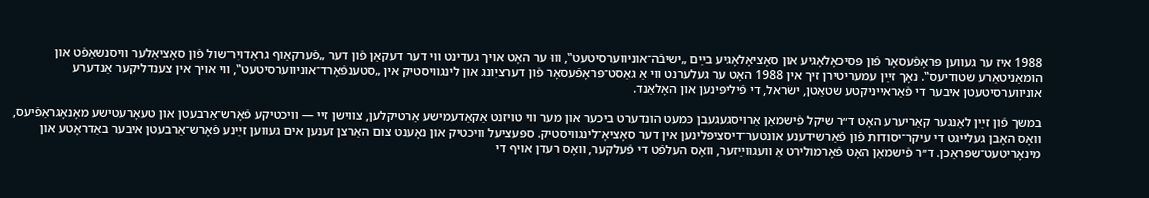1988 איז ער געווען פּראָפֿעסאָר פֿון פּסיכאָלאָגיע און סאָציאָלאָגיע בײַם „ישיבֿה־אוניווערסיטעט‟, וווּ ער האָט אויך געדינט ווי דער דעקאַן פֿון דער „פֿערקאַוף גראַדויִר־שול פֿון סאָציאַלער וויסנשאַפֿט און הומאַניטאַרע שטודיעס‟. נאָך זײַן עמעריטירן זיך אין 1988 האָט ער געלערנט ווי אַ גאַסט־פּראָפֿעסאָר פֿון דערציִונג און לינגוויסטיק אין „סטענפֿאָרד־אוניווערסיטעט‟, ווי אויך אין צענדליקער אַנדערע אוניווערסיטעטן איבער די פֿאַראייניקטע שטאַטן, ישׂראל, די פֿיליפּינען און האָלאַנד.

במשך פֿון זײַן לאַנגער קאַריערע האָט ד״ר שיקל פֿישמאַן אַרויסגעגעבן כּמעט הונדערט ביכער און מער ווי טויזנט אַקאַדעמישע אַרטיקלען, צווישן זיי — וויכטיקע פֿאָרש־אַרבעטן און טעאָרעטישע מאָנאָגראַפֿיעס, וואָס האָבן געלייגט די עיקר־יסודות פֿון פֿאַרשידענע אונטער־דיסציפּלינען אין דער סאָציאָ־לינגוויסטיק. ספּעציעל וויכטיק און נאָענט צום האַרצן זענען אים געווען זײַנע פֿאָרש־אַרבעטן איבער באַדראָטע און מינאָריטעט־שפּראַכן. ד׳׳ר פֿישמאַן האָט פֿאָרמולירט אַ וועגווײַזער, וואָס העלפֿט די פֿעלקער, וואָס רעדן אויף די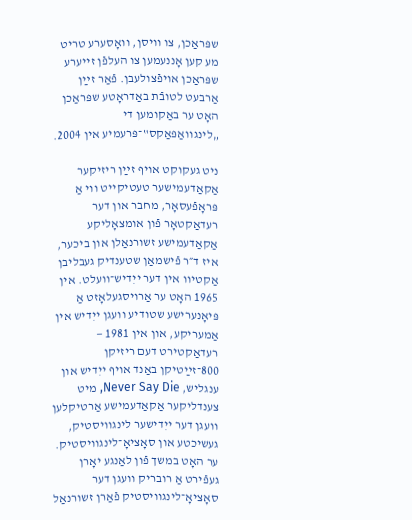שפּראַכן, צו וויסן, וואָסערע טריט מע קען אָננעמען צו העלפֿן זייערע שפּראַכן אויפֿצולעבן. פֿאַר זײַן אַרבעט לטובֿת באַדראָטע שפּראַכן האָט ער באַקומען די „לינגוואַפּאַקס‟־פּרעמיע אין 2004.

ניט געקוקט אויף זײַן ריזיקער אַקאַדעמישער טעטיקייט ווי אַ פּראָפֿעסאָר, מחבר און דער רעדאַקטאָר פֿון אומצאָליקע אַקאַדעמישע זשורנאַלן און ביכער, איז ד״ר פֿישמאַן שטענדיק געבליבן אַקטיוו אין דער ייִדיש־וועלט. אין 1965 האָט ער אַרויסגעלאָזט אַ פּיאָנערישע שטודיע וועגן ייִדיש אין אַמעריקע, און אין 1981 — רעדאַקטירט דעם ריזיקן 800־זײַטיקן באַנד אויף ייִדיש און ענגליש, Never Say Die, מיט צענדליקער אַקאַדעמישע אַרטיקלען וועגן דער ייִדישער לינגוויסטיק, געשיכטע און סאָציאָ־לינגוויסטיק. ער האָט במשך פֿון לאַנגע יאָרן געפֿירט אַ רובריק וועגן דער סאָציאָ־לינגוויסטיק פֿאַרן זשורנאַל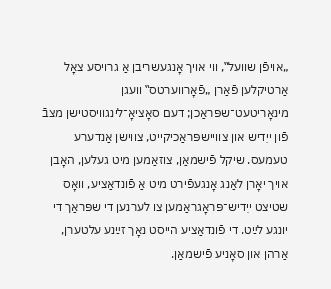„אויפֿן שוועל‟, ווי אויך אָנגעשריבן אַ גרויסע צאָל אַרטיקלען פֿאַרן „פֿאָרווערטס‟ וועגן מינאָריטעט־שפּראַכן; דעם סאָציאָ־לינגוויסטישן מצבֿ פֿון ייִדיש און צוויישפּראַכיקייט, צווישן אַנדערע טעמעס. שיקל פֿישמאַן, צוזאַמען מיט געלען, האָבן אויך יאָרן לאַנג אָנגעפֿירט מיט אַ פֿונדאַציע, וואָס שטיצט ייִדיש־פּראָגראַמען צו לערנען די שפּראַך די יונגע לײַט. די פֿונדאַציע הייסט נאָך זײַנע עלטערן, אַרהן און סאָניע פֿישמאַן.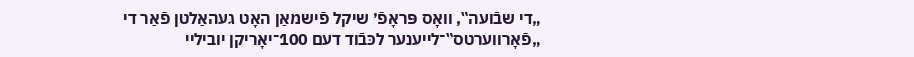„די שבֿועה‟, וואָס פּראָפֿ׳ שיקל פֿישמאַן האָט געהאַלטן פֿאַר די „פֿאָרווערטס‟־לייענער לכּבֿוד דעם 100־יאָריקן יוביליי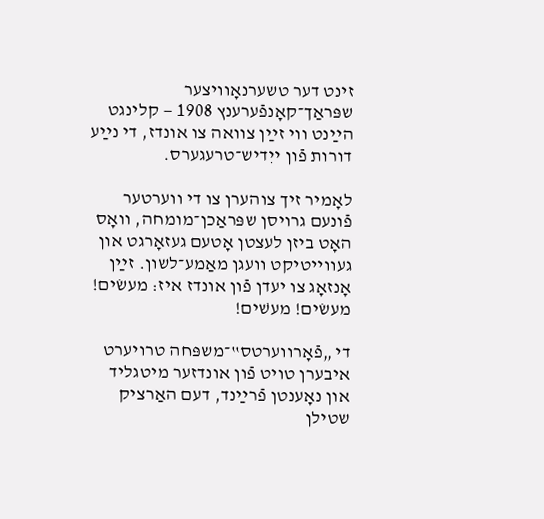זינט דער טשערנאָוויצער שפּראַך־קאָנפֿערענץ 1908 — קלינגט הײַנט ווי זײַן צוואה צו אונדז, די נײַע דורות פֿון ייִדיש־טרעגערס.

לאָמיר זיך צוהערן צו די ווערטער פֿונעם גרויסן שפּראַכן־מומחה, וואָס האָט ביזן לעצטן אָטעם געזאָרגט און געווייטיקט וועגן מאַמע־לשון. זײַן אָנזאָג צו יעדן פֿון אונדז איז: מעשׂים! מעשׂים! מעשׁים!

די „פֿאָרווערטס‟־משפּחה טרויערט איבערן טויט פֿון אונדזער מיטגליד און נאָענטן פֿרײַנד, דעם האַרציק שטילן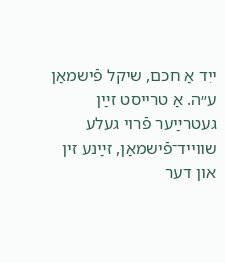ייִד אַ חכם, שיקל פֿישמאַן ע״ה. אַ טרייסט זײַן געטרײַער פֿרוי געלע שווייד־פֿישמאַן, זײַנע זין און דער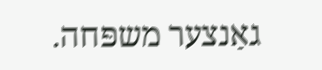גאַנצער משפּחה.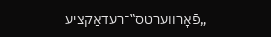„פֿאָרווערטס‟־רעדאַקציע